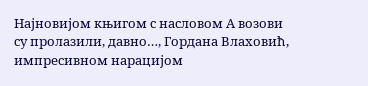Најновијом књигом с насловом А возови су пролазили, давно…, Гордана Влаховић, импресивном нарацијом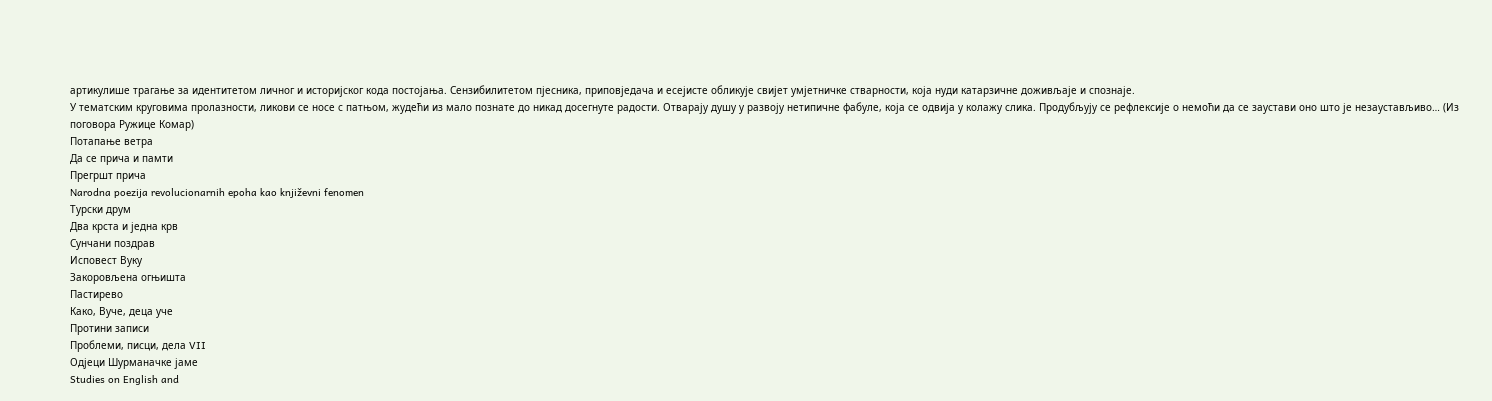артикулише трагање за идентитетом личног и историјског кода постојања. Сензибилитетом пјесника, приповједача и есејисте обликује свијет умјетничке стварности, која нуди катарзичне доживљаје и спознаје.
У тематским круговима пролазности, ликови се носе с патњом, жудећи из мало познате до никад досегнуте радости. Отварају душу у развоју нетипичне фабуле, која се одвија у колажу слика. Продубљују се рефлексије о немоћи да се заустави оно што је незаустављиво… (Из поговора Ружице Комар)
Потапање ветра
Да се прича и памти
Прегршт прича
Narodna poezija revolucionarnih epoha kao književni fenomen
Турски друм
Два крста и једна крв
Сунчани поздрав
Исповест Вуку
Закоровљена огњишта
Пастирево
Како, Вуче, деца уче
Протини записи
Проблеми, писци, дела VII
Одјеци Шурманачке јаме
Studies on English and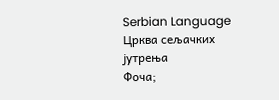Serbian Language
Црква сељачких јутрења
Фоча;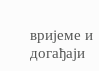вријеме и догађаји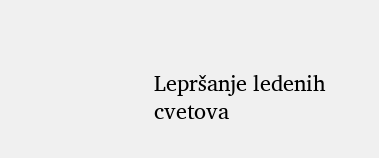Lepršanje ledenih cvetova